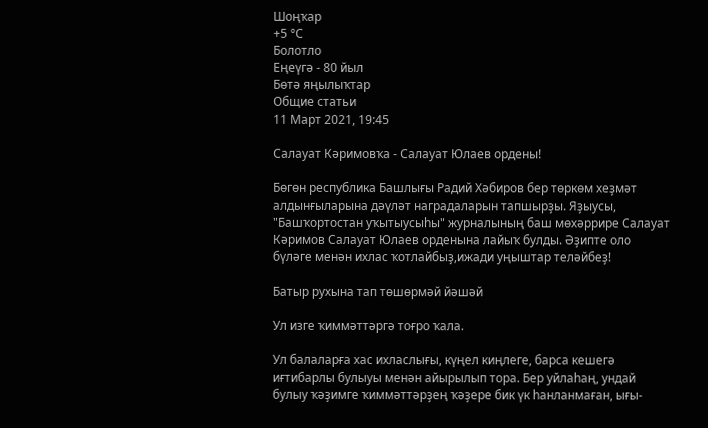Шоңҡар
+5 °С
Болотло
Еңеүгә - 80 йыл
Бөтә яңылыҡтар
Общие статьи
11 Март 2021, 19:45

Салауат Кәримовҡа - Салауат Юлаев ордены!

Бөгөн республика Башлығы Радий Хәбиров бер төркөм хеҙмәт алдынғыларына дәүләт наградаларын тапшырҙы. Яҙыусы, "Башҡортостан уҡытыусыһы" журналының баш мөхәррире Салауат Кәримов Салауат Юлаев орденына лайыҡ булды. Әҙипте оло бүләге менән ихлас ҡотлайбыҙ,ижади уңыштар теләйбеҙ!

Батыр рухына тап төшөрмәй йәшәй

Ул изге ҡиммәттәргә тоғро ҡала.

Ул балаларға хас ихласлығы, күңел киңлеге, барса кешегә иғтибарлы булыуы менән айырылып тора. Бер уйлаһаң, ундай булыу ҡәҙимге ҡиммәттәрҙең ҡәҙере бик үк һанланмаған, ығы-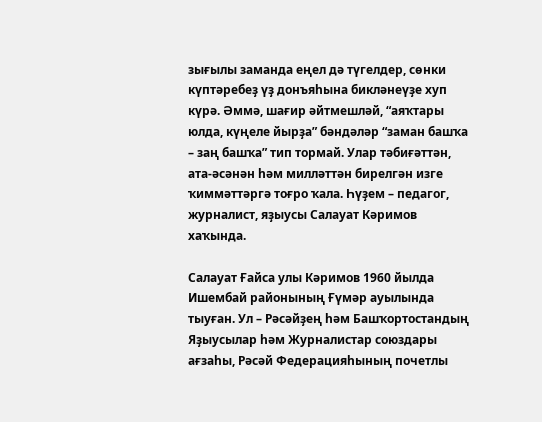зығылы заманда еңел дә түгелдер, сөнки күптәребеҙ үҙ донъяһына бикләнеүҙе хуп күрә. Әммә, шағир әйтмешләй, “аяҡтары юлда, күңеле йырҙа” бәндәләр “заман башҡа – заң башҡа” тип тормай. Улар тәбиғәттән, ата-әсәнән һәм милләттән бирелгән изге ҡиммәттәргә тоғро ҡала. Һүҙем – педагог, журналист, яҙыусы Салауат Кәримов хаҡында.

Салауат Ғайса улы Кәримов 1960 йылда Ишембай районының Ғүмәр ауылында тыуған. Ул – Рәсәйҙең һәм Башҡортостандың Яҙыусылар һәм Журналистар союздары ағзаһы, Рәсәй Федерацияһының почетлы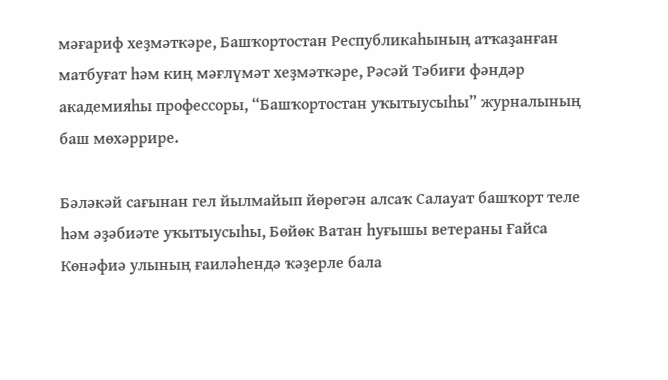мәғариф хеҙмәткәре, Башҡортостан Республикаһының атҡаҙанған матбуғат һәм киң мәғлүмәт хеҙмәткәре, Рәсәй Тәбиғи фәндәр академияһы профессоры, “Башҡортостан уҡытыусыһы” журналының баш мөхәррире.

Бәләкәй сағынан гел йылмайып йөрөгән алсаҡ Салауат башҡорт теле һәм әҙәбиәте уҡытыусыһы, Бөйөк Ватан һуғышы ветераны Ғайса Көнәфиә улының ғаиләһендә ҡәҙерле бала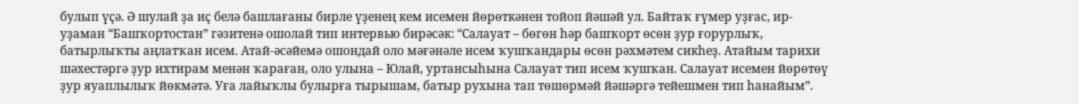булып үҫә. Ә шулай ҙа иҫ белә башлағаны бирле үҙенең кем исемен йөрөткәнен тойоп йәшәй ул. Байтаҡ ғүмер уҙғас, ир-уҙаман “Башҡортостан” гәзитенә ошолай тип интервью бирәсәк: “Салауат – бөгөн һәр башҡорт өсөн ҙур ғорурлыҡ, батырлыҡты аңлатҡан исем. Атай-әсәйемә ошондай оло мәғәнәле исем ҡушҡандары өсөн рәхмәтем сикһеҙ. Атайым тарихи шәхестәргә ҙур ихтирам менән ҡараған, оло улына – Юлай, уртансыһына Салауат тип исем ҡушҡан. Салауат исемен йөрөтөү ҙур яуаплылыҡ йөкмәтә. Уға лайыҡлы булырға тырышам, батыр рухына тап төшөрмәй йәшәргә тейешмен тип һанайым”.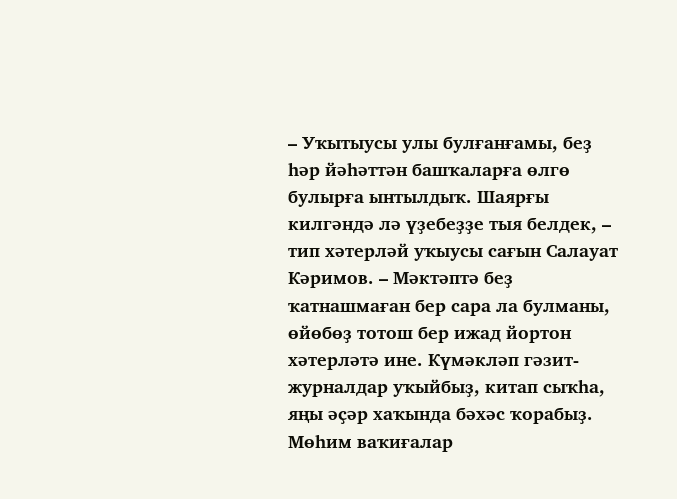– Уҡытыусы улы булғанғамы, беҙ һәр йәһәттән башҡаларға өлгө булырға ынтылдыҡ. Шаярғы килгәндә лә үҙебеҙҙе тыя белдек, – тип хәтерләй уҡыусы сағын Салауат Кәримов. – Мәктәптә беҙ ҡатнашмаған бер сара ла булманы, өйөбөҙ тотош бер ижад йортон хәтерләтә ине. Күмәкләп гәзит-журналдар уҡыйбыҙ, китап сыҡһа, яңы әҫәр хаҡында бәхәс ҡорабыҙ. Мөһим ваҡиғалар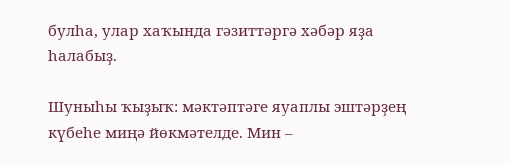булһа, улар хаҡында гәзиттәргә хәбәр яҙа һалабыҙ.

Шуныһы ҡыҙыҡ: мәктәптәге яуаплы эштәрҙең күбеһе миңә йөкмәтелде. Мин –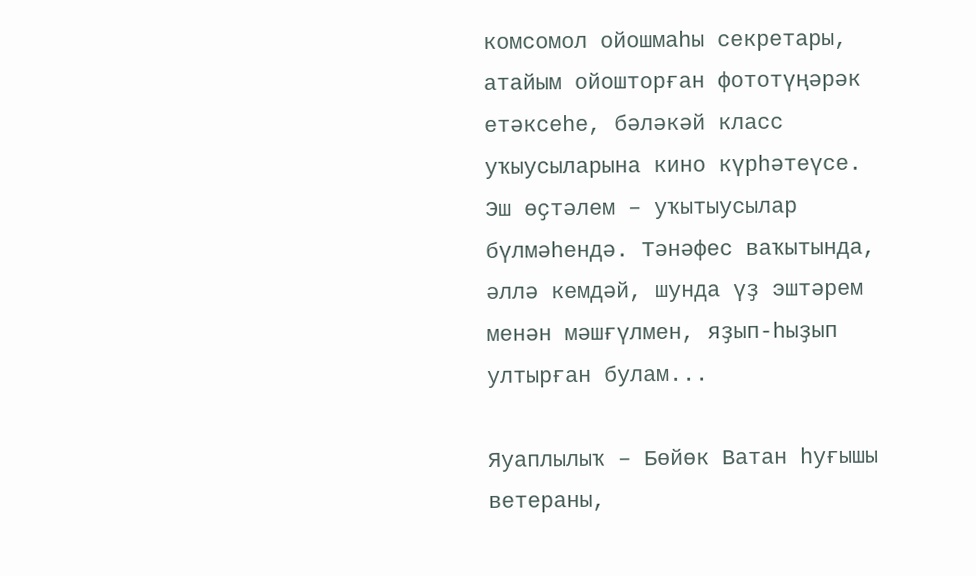комсомол ойошмаһы секретары, атайым ойошторған фототүңәрәк етәксеһе, бәләкәй класс уҡыусыларына кино күрһәтеүсе. Эш өҫтәлем – уҡытыусылар бүлмәһендә. Тәнәфес ваҡытында, әллә кемдәй, шунда үҙ эштәрем менән мәшғүлмен, яҙып-һыҙып ултырған булам...

Яуаплылыҡ – Бөйөк Ватан һуғышы ветераны,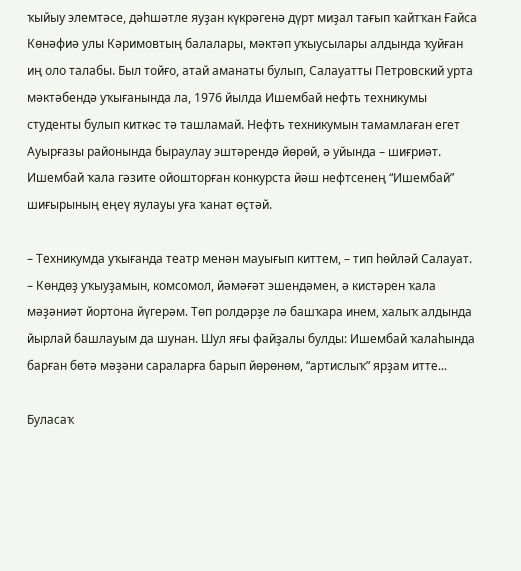ҡыйыу элемтәсе, дәһшәтле яуҙан күкрәгенә дүрт миҙал тағып ҡайтҡан Ғайса Көнәфиә улы Кәримовтың балалары, мәктәп уҡыусылары алдында ҡуйған иң оло талабы. Был тойғо, атай аманаты булып, Салауатты Петровский урта мәктәбендә уҡығанында ла, 1976 йылда Ишембай нефть техникумы студенты булып киткәс тә ташламай. Нефть техникумын тамамлаған егет Ауырғазы районында быраулау эштәрендә йөрөй, ә уйында – шиғриәт. Ишембай ҡала гәзите ойошторған конкурста йәш нефтсенең “Ишембай” шиғырының еңеү яулауы уға ҡанат өҫтәй.

– Техникумда уҡығанда театр менән мауығып киттем, – тип һөйләй Салауат. – Көндөҙ уҡыуҙамын, комсомол, йәмәғәт эшендәмен, ә кистәрен ҡала мәҙәниәт йортона йүгерәм. Төп ролдәрҙе лә башҡара инем, халыҡ алдында йырлай башлауым да шунан. Шул яғы файҙалы булды: Ишембай ҡалаһында барған бөтә мәҙәни сараларға барып йөрөнөм, “артислыҡ” ярҙам итте...

Буласаҡ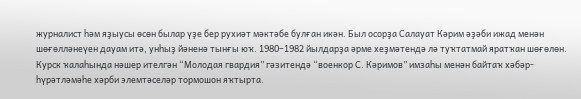журналист һәм яҙыусы өсөн былар үҙе бер рухиәт мәктәбе булған икән. Был осорҙа Салауат Кәрим әҙәби ижад менән шөғөлләнеүен дауам итә, унһыҙ йәненә тынғы юҡ. 1980–1982 йылдарҙа әрме хеҙмәтендә лә туҡтатмай яратҡан шөғөлөн. Курск ҡалаһында нәшер ителгән “Молодая гвардия” гәзитендә “военкор С. Кәримов” имзаһы менән байтаҡ хәбәр-һүрәтләмәһе хәрби элемтәселәр тормошон яҡтырта.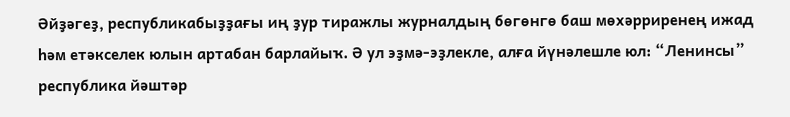Әйҙәгеҙ, республикабыҙҙағы иң ҙур тиражлы журналдың бөгөнгө баш мөхәрриренең ижад һәм етәкселек юлын артабан барлайыҡ. Ә ул эҙмә-эҙлекле, алға йүнәлешле юл: “Ленинсы” республика йәштәр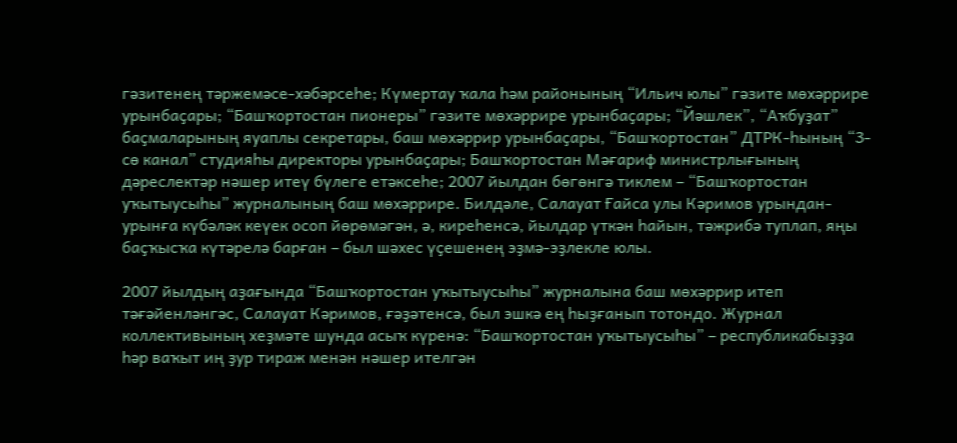гәзитенең тәржемәсе-хәбәрсеһе; Күмертау ҡала һәм районының “Ильич юлы” гәзите мөхәррире урынбаҫары; “Башҡортостан пионеры” гәзите мөхәррире урынбаҫары; “Йәшлек”, “Аҡбуҙат” баҫмаларының яуаплы секретары, баш мөхәррир урынбаҫары, “Башҡортостан” ДТРК-һының “3-сө канал” студияһы директоры урынбаҫары; Башҡортостан Мәғариф министрлығының дәреслектәр нәшер итеү бүлеге етәксеһе; 2007 йылдан бөгөнгә тиклем – “Башҡортостан уҡытыусыһы” журналының баш мөхәррире. Билдәле, Салауат Ғайса улы Кәримов урындан-урынға күбәләк кеүек осоп йөрөмәгән, ә, киреһенсә, йылдар үткән һайын, тәжрибә туплап, яңы баҫҡысҡа күтәрелә барған – был шәхес үҫешенең эҙмә-эҙлекле юлы.

2007 йылдың аҙағында “Башҡортостан уҡытыусыһы” журналына баш мөхәррир итеп тәғәйенләнгәс, Салауат Кәримов, ғәҙәтенсә, был эшкә ең һыҙғанып тотондо. Журнал коллективының хеҙмәте шунда асыҡ күренә: “Башҡортостан уҡытыусыһы” – республикабыҙҙа һәр ваҡыт иң ҙур тираж менән нәшер ителгән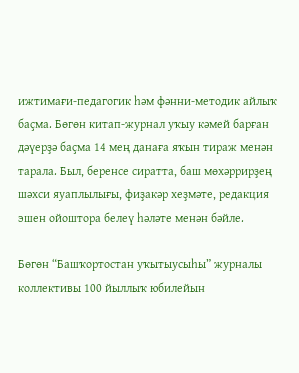ижтимағи-педагогик һәм фәнни-методик айлыҡ баҫма. Бөгөн китап-журнал уҡыу кәмей барған дәүерҙә баҫма 14 мең данаға яҡын тираж менән тарала. Был, беренсе сиратта, баш мөхәррирҙең шәхси яуаплылығы, фиҙакәр хеҙмәте, редакция эшен ойоштора белеү һәләте менән бәйле.

Бөгөн “Башҡортостан уҡытыусыһы” журналы коллективы 100 йыллыҡ юбилейын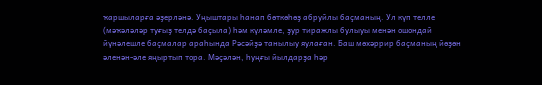ҡаршыларға әҙерләнә. Уңыштары һанап бөткөһөҙ абруйлы баҫманың. Ул күп телле (мәҡәләләр туғыҙ телдә баҫыла) һәм күләмле, ҙур тиражлы булыуы менән ошондай йүнәлешле баҫмалар араһында Рәсәйҙә танылыу яулаған. Баш мөхәррир баҫманың йөҙөн әленән-әле яңыртып тора. Мәҫәлән, һуңғы йылдарҙа һәр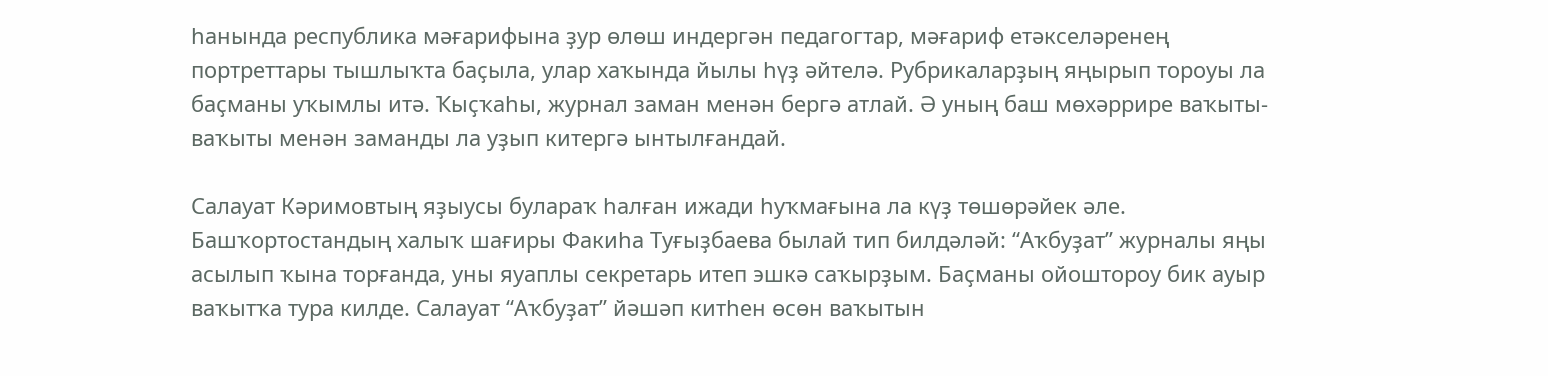һанында республика мәғарифына ҙур өлөш индергән педагогтар, мәғариф етәкселәренең портреттары тышлыҡта баҫыла, улар хаҡында йылы һүҙ әйтелә. Рубрикаларҙың яңырып тороуы ла баҫманы уҡымлы итә. Ҡыҫҡаһы, журнал заман менән бергә атлай. Ә уның баш мөхәррире ваҡыты-ваҡыты менән заманды ла уҙып китергә ынтылғандай.

Салауат Кәримовтың яҙыусы булараҡ һалған ижади һуҡмағына ла күҙ төшөрәйек әле. Башҡортостандың халыҡ шағиры Факиһа Туғыҙбаева былай тип билдәләй: “Аҡбуҙат” журналы яңы асылып ҡына торғанда, уны яуаплы секретарь итеп эшкә саҡырҙым. Баҫманы ойоштороу бик ауыр ваҡытҡа тура килде. Салауат “Аҡбуҙат” йәшәп китһен өсөн ваҡытын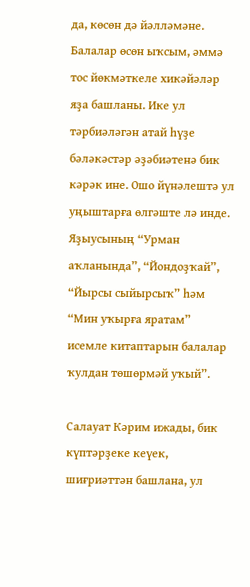да, көсөн дә йәлләмәне. Балалар өсөн ыҡсым, әммә тос йөкмәткеле хикәйәләр яҙа башланы. Ике ул тәрбиәләгән атай һүҙе бәләкәстәр әҙәбиәтенә бик кәрәк ине. Ошо йүнәлештә ул уңыштарға өлгәште лә инде. Яҙыусының “Урман аҡланында”, “Йондоҙҡай”, “Йырсы сыйырсыҡ” һәм “Мин уҡырға яратам” исемле китаптарын балалар ҡулдан төшөрмәй уҡый”.

Салауат Кәрим ижады, бик күптәрҙеке кеүек, шиғриәттән башлана, ул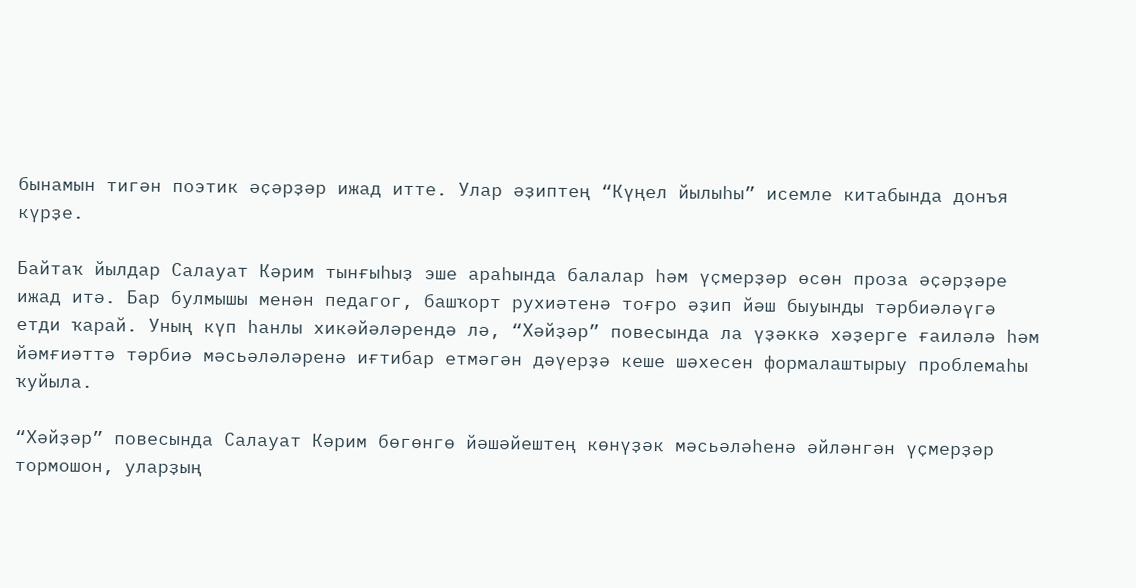бынамын тигән поэтик әҫәрҙәр ижад итте. Улар әҙиптең “Күңел йылыһы” исемле китабында донъя күрҙе.

Байтаҡ йылдар Салауат Кәрим тынғыһыҙ эше араһында балалар һәм үҫмерҙәр өсөн проза әҫәрҙәре ижад итә. Бар булмышы менән педагог, башҡорт рухиәтенә тоғро әҙип йәш быуынды тәрбиәләүгә етди ҡарай. Уның күп һанлы хикәйәләрендә лә, “Хәйҙәр” повесында ла үҙәккә хәҙерге ғаиләлә һәм йәмғиәттә тәрбиә мәсьәләләренә иғтибар етмәгән дәүерҙә кеше шәхесен формалаштырыу проблемаһы ҡуйыла.

“Хәйҙәр” повесында Салауат Кәрим бөгөнгө йәшәйештең көнүҙәк мәсьәләһенә әйләнгән үҫмерҙәр тормошон, уларҙың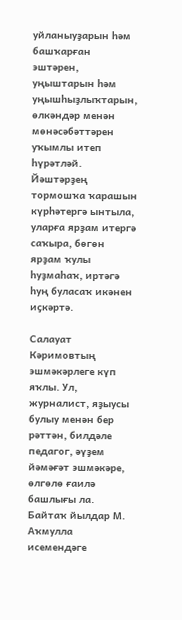уйланыуҙарын һәм башҡарған эштәрен, уңыштарын һәм уңышһыҙлыҡтарын, өлкәндәр менән мөнәсәбәттәрен уҡымлы итеп һүрәтләй. Йәштәрҙең тормошҡа ҡарашын күрһәтергә ынтыла, уларға ярҙам итергә саҡыра, бөгөн ярҙам ҡулы һуҙмаһаҡ, иртәгә һуң буласаҡ икәнен иҫкәртә.

Салауат Кәримовтың эшмәкәрлеге күп яҡлы. Ул, журналист, яҙыусы булыу менән бер рәттән, билдәле педагог, әүҙем йәмәғәт эшмәкәре, өлгөлө ғаилә башлығы ла. Байтаҡ йылдар М. Аҡмулла исемендәге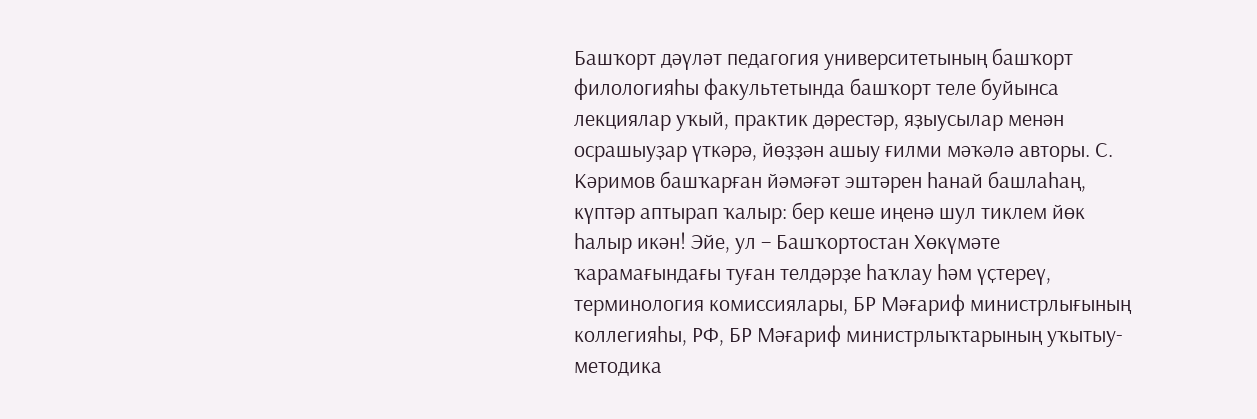Башҡорт дәүләт педагогия университетының башҡорт филологияһы факультетында башҡорт теле буйынса лекциялар уҡый, практик дәрестәр, яҙыусылар менән осрашыуҙар үткәрә, йөҙҙән ашыу ғилми мәҡәлә авторы. С. Кәримов башҡарған йәмәғәт эштәрен һанай башлаһаң, күптәр аптырап ҡалыр: бер кеше иңенә шул тиклем йөк һалыр икән! Эйе, ул – Башҡортостан Хөкүмәте ҡарамағындағы туған телдәрҙе һаҡлау һәм үҫтереү, терминология комиссиялары, БР Мәғариф министрлығының коллегияһы, РФ, БР Мәғариф министрлыҡтарының уҡытыу-методика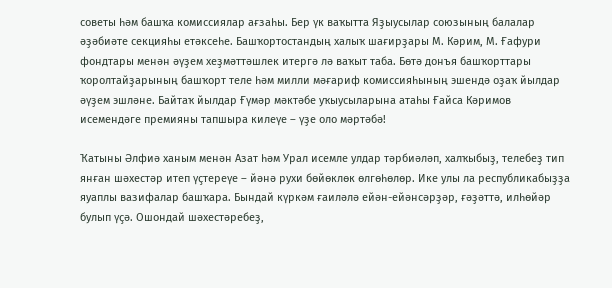советы һәм башҡа комиссиялар ағзаһы. Бер үк ваҡытта Яҙыусылар союзының балалар әҙәбиәте секцияһы етәксеһе. Башҡортостандың халыҡ шағирҙары М. Кәрим, М. Ғафури фондтары менән әүҙем хеҙмәттәшлек итергә лә ваҡыт таба. Бөтә донъя башҡорттары ҡоролтайҙарының башҡорт теле һәм милли мәғариф комиссияһының эшендә оҙаҡ йылдар әүҙем эшләне. Байтаҡ йылдар Ғүмәр мәктәбе уҡыусыларына атаһы Ғайса Кәримов исемендәге премияны тапшыра килеүе – үҙе оло мәртәбә!

Ҡатыны Әлфиә ханым менән Азат һәм Урал исемле улдар тәрбиәләп, халҡыбыҙ, телебеҙ тип янған шәхестәр итеп үҫтереүе – йәнә рухи бөйөклөк өлгөһөлөр. Ике улы ла республикабыҙҙа яуаплы вазифалар башҡара. Бындай күркәм ғаиләлә ейән-ейәнсәрҙәр, ғәҙәттә, илһөйәр булып үҫә. Ошондай шәхестәребеҙ,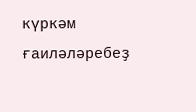күркәм ғаиләләребеҙ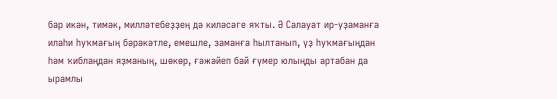бар икән, тимәк, милләтебеҙҙең дә киләсәге яҡты. Ә Салауат ир-уҙаманға илаһи һуҡмағың бәрәкәтле, емешле, заманға һылтанып, үҙ һуҡмағыңдан һәм ҡиблаңдан яҙманың, шөкөр, ғәжәйеп бай ғүмер юлыңды артабан да ырамлы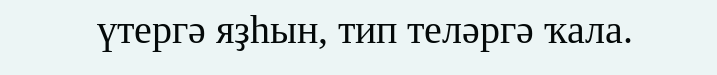үтергә яҙһын, тип теләргә ҡала.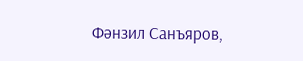Фәнзил Санъяров,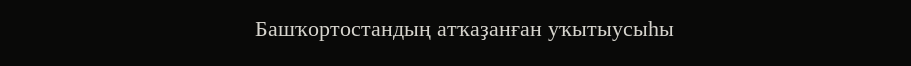Башҡортостандың атҡаҙанған уҡытыусыһы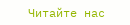Читайте нас